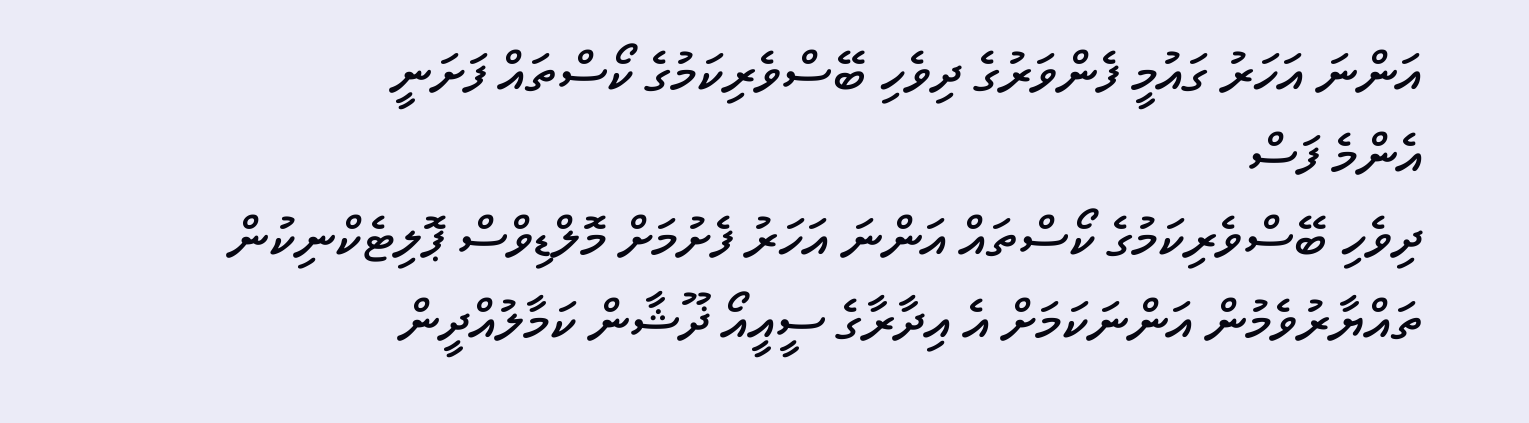އަންނަ އަހަރު ގައުމީ ފެންވަރުގެ ދިވެހި ބޭސްވެރިކަމުގެ ކޯސްތައް ފަށަނީ
އެންމެ ފަސް
ދިވެހި ބޭސްވެރިކަމުގެ ކޯސްތައް އަންނަ އަހަރު ފެށުމަށް މޮލްޑިވްސް ޕޮލިޓެކްނިކުން ތައްޔާރުވެމުން އަންނަކަމަށް އެ އިދާރާގެ ސީއީއޯ ޛޫޝާން ކަމާލުއްދީން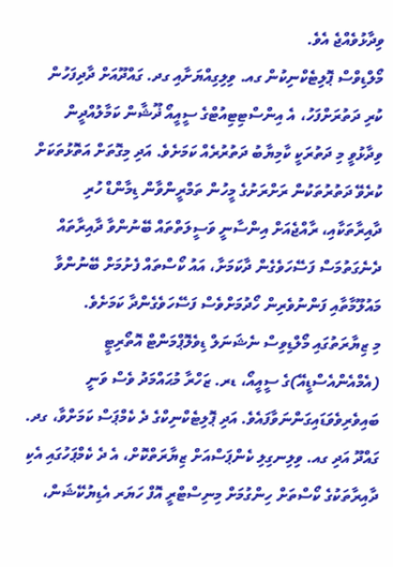ވިދާޅުވެއްޖެ އެވެ.
މޯލްޑިވްސް ޕޮލިޓެކްނިކުން ގއ. ވިލިގިއްޔަށާއި ގދ. ގައްދޫއަށް ދާދިފަހުން ކުރި ދަތުރަށްފަހު، އެ އިންސްޓިޓިއުޓްގެ ސީއީއޯ ޛޫޝާން ކަމާލުއްދީން ވިދާޅުވީ މި ދަތުރަކީ ކާމިޔާބު ދަތުރުރެއް ކަމަށެވެ. އަދި މިގޮތަށް އަތޮޅުތަކަށް ކުރެވޭ ދަތުރުތަކުން ރަށްރަށުގެ މީހުން ތަމްރީންވާން ޑިމާންޑް ހުރި ދާއިރާތަކާއި، ރާއްޖެއަށް އިންސާނީ ވަސީލަތްތައް ބޭނުންވާ ދާއިރާތައް ދެނެގަތުމަސް ފަސޭހަވެގެން ދާކަމަށާ، އައު ކޯސްތައް ފެށުމަށް ބޭނުންވާ މައުލޫމާތާއި ފަންނުވެރިން ހޯދުމަށްވެސް ފަސޭހަވެގެންދާ ކަމަށެވެ.
މި ޒިޔާރަތުގައި މޯލްޑިވިސް ނެޝަނަލް ޑިވެލޮޕްމަންޓް އޮތޯރިޓީ (އެމްއެންއެސްޑީއޭ)ގެ ސީއީއޯ، ޑރ. ޒަހްރާ މުޙައްމަދު ވެސް ވަނީ ބައިވެރިވެވަޑައިގަންނަވާފައެވެ. އަދި ޕޮލިޓެކްނިކްގެ ދެ ކެމްޕަސް ކަމަށްވާ، ގދ. ގައްދޫ އަދި ގއ. ވިލިނގިލި ކެންޕަސްއަށް ޒިޔާރަތްކޮށް، އެ ދެ ކެމްޕަހުގައި އެކި ދާއިރާތަކުގެ ކޯސްތަށް ހިންގުމަށް މިނިސްޓްރީ އޮފް ހަޔަރ އެޑިޔުކޭޝަން،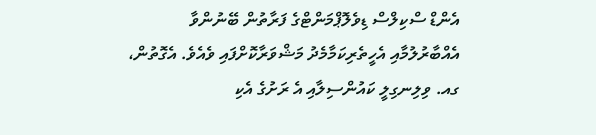އެންޑް ސްކިލްސް ޑިވެލޮޕްމަންޓްގެ ފަރާތުން ބޭނުންވާ އެއްބާރުލުމާއި އެހީތެރިކަމާމެދު މަޝްވަރާކޮށްފައި ވެއެވެ. އެގޮތުން، ގއ. ވިލިނގިލީ ކައުންސިލާއި އެ ރަށުގެ އެކި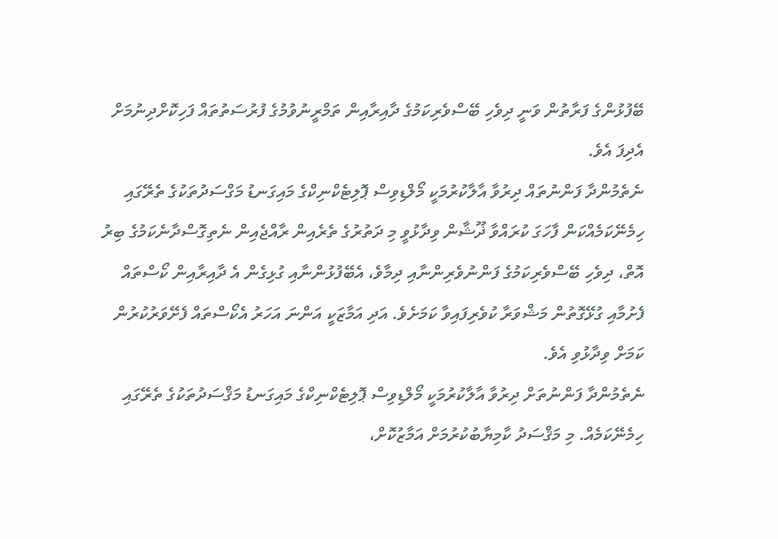ބޭފުޅުންގެ ފަރާތުން ވަނީ ދިވެހި ބޭސްވެރިކަމުގެ ދާއިރާއިން ތަމްރީނުވުމުގެ ފުރުސަތުތައް ފަހިކޮށްދިނުމަށް އެދިފަ އެވެ.
ނެތެމުންދާ ފަންނުތައް ދިރުވާ އާލާކުރުމަކީ މޯލްޑިވިސް ޕޮލިޓެކްނިކްގެ މައިގަނޑު މަގްސަދުތަކުގެ ތެރޭގައި ހިމެނޭކަމެއްކަން ފާހަގަ ކުރައްވާ ޛޫޝާން ވިދާޅުވީ މި ދަތުރުގެ ތެރެއިން ރާއްޖެއިން ނެތިގޮސްދާނެކަމުގެ ބިރު އޮތް، ދިވެހި ބޭސްވެރިކަމުގެ ފަންނުވެރިންނާއި ދިމާވެ، އެބޭފުޅުންނާއި ގުޅިގެން އެ ދާއިރާއިން ކޯސްތައް ފެށުމާއި ގުޅޭގޮތުން މަޝްވަރާ ކުވެރިފައިވާ ކަމަށެވެ. އަދި އަމާޒަކީ އަންނަ އަހަރު އެކޯސްތައް ފެށޭވަރުކުރުން ކަމަށް ވިދާޅުވި އެވެ.
ނެތެމުންދާ ފަންނުތަށް ދިރުވާ އާލާކުރުމަކީ މޯލްޑިވިސް ޕޮލިޓެކްނިކްގެ މައިގަނޑު މަޤްސަދުތަކުގެ ތެރޭގައި ހިމެނޭކަމެއް. މި މަޤްސަދު ކާމިޔާބުކުރުމަށް އަމާޒުކޮށް،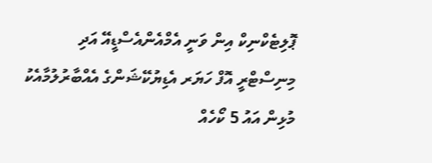ޕޮލިޓެކްނިކް އިން ވަނީ އެމްއެންއެސްޑީއޭ އަދި މިނިސްޓްރީ އޮފް ހަޔަރ އެޑިޔުކޭޝަންގެ އެއްބާރުލުމާއެކު މުޅިން އައު 5 ކޯހެއް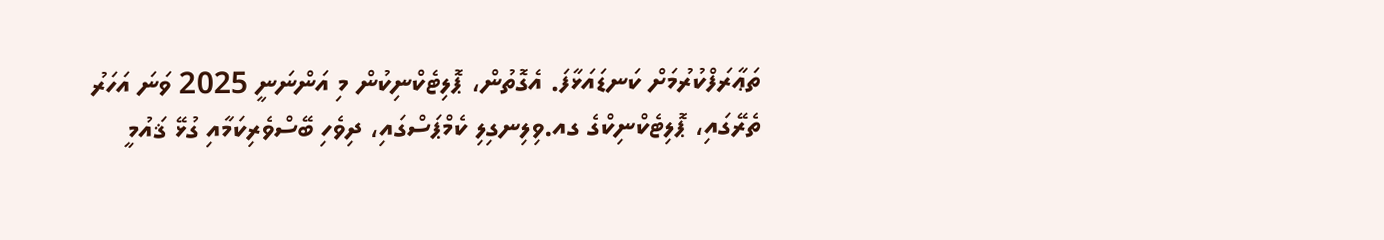ތަޢާރަފްކުރުމަށް ކަނޑައަޅާފަ. އެގޮތުން، ޕޮލިޓެކްނިކުން މި އަންނަނީ 2025 ވަނަ އަހަރު ތެރޭގައި، ޕޮލިޓެކްނިކްގެ ގއ.ވިލިނގިލި ކެމްޕަސްގައި، ދިވެހި ބޭސްވެރިކަމާއި ގުޅޭ ޤައުމީ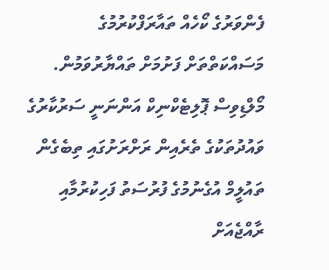ފެންވަރުގެ ކޯހެއް ތައާރަފްކުރުމުގެ މަސައްކަތްތަށް ފަށުމަށް ތައްޔާރުވަމުން.
މޯލްޑިވިސް ޕޮލިޓެކްނިކް އަންނަނީ ސަރުކާރުގެ ވައުދުތަކުގެ ތެރެއިން ރަށްރަށުގައި ތިބެގެން ތައުލީމް އުގެނުމުގެ ފުރުސަތު ފަހިކުރުމާއި ރާއްޖެއަށް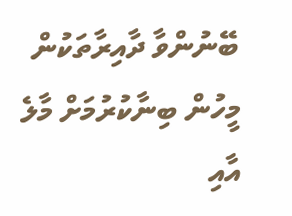ބޭނުންވާ ދާއިރާތަކުން މީހުން ބިނާކުރުމަށް މާލެ އާއި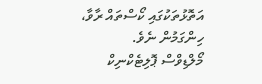އަތޮޅުތަކުގައި ކޯސްތައް ރާވާ، ހިންގަމުން ނެވެ.
މޯލްޑިވްސް ޕޮލިޓެކްނިކް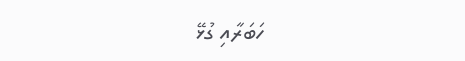ހަބަރާއި ގުޅޭ